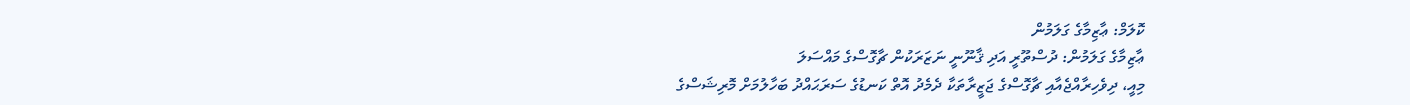ކޮލަމް: ޢާޒިމާގެ ގަލަމުން
ޢާޒިމާގެ ގަލަމުން: ދުސްތޫރީ އަދި ޤާނޫނީ ނަޒަރަކުން ޗާގޮސްގެ މައްސަލަ
މިއީ، ދިވެހިރާއްޖެއާއި ޗާގޮސްގެ ޖަޒީރާތަކާ ދެމެދު އޮތް ކަނޑުގެ ސަރަޙައްދު ބަހާލުމަށް މޮރިޝަސްގެ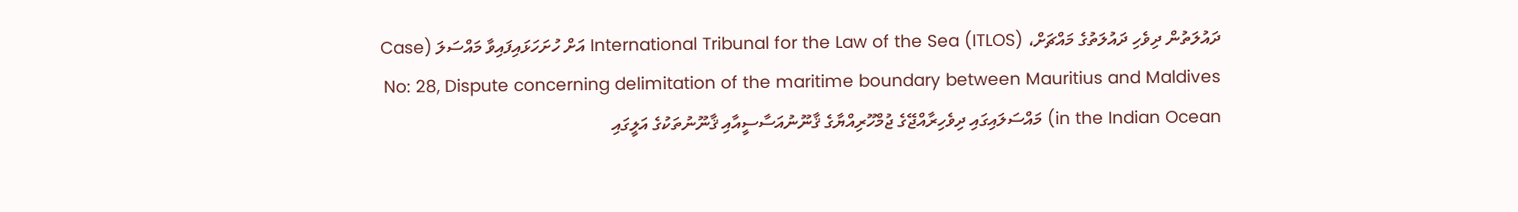ދައުލަތުން ދިވެހި ދައުލަތުގެ މައްޗަށް، (ITLOS) International Tribunal for the Law of the Sea އަށް ހުށަހަޅައިފައިވާ މައްސަލަ (Case No: 28, Dispute concerning delimitation of the maritime boundary between Mauritius and Maldives in the Indian Ocean) މައްސަލައިގައި ދިވެހިރާއްޖޭގެ ޖުމްހޫރިއްޔާގެ ޤާނޫނުއަސާސީއާއި ޤާނޫނުތަކުގެ އަލީގައި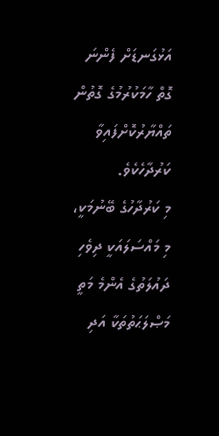އަޅުގަނޑަށް ފެންނަ ގޮތް ހާމަކުރުމުގެ ގޮތުން ތައްޔާރުކޮށްފައިވާ ކަރުދާހެކެވެ.
މި ކަރުދާހުގެ ބޭނުމަކީ، މި މައްސަލައަކީ ދިވެހި ދައުލަތުގެ އެންމެ މަތީ މަޞްލަޙަތުތަކާ އަދި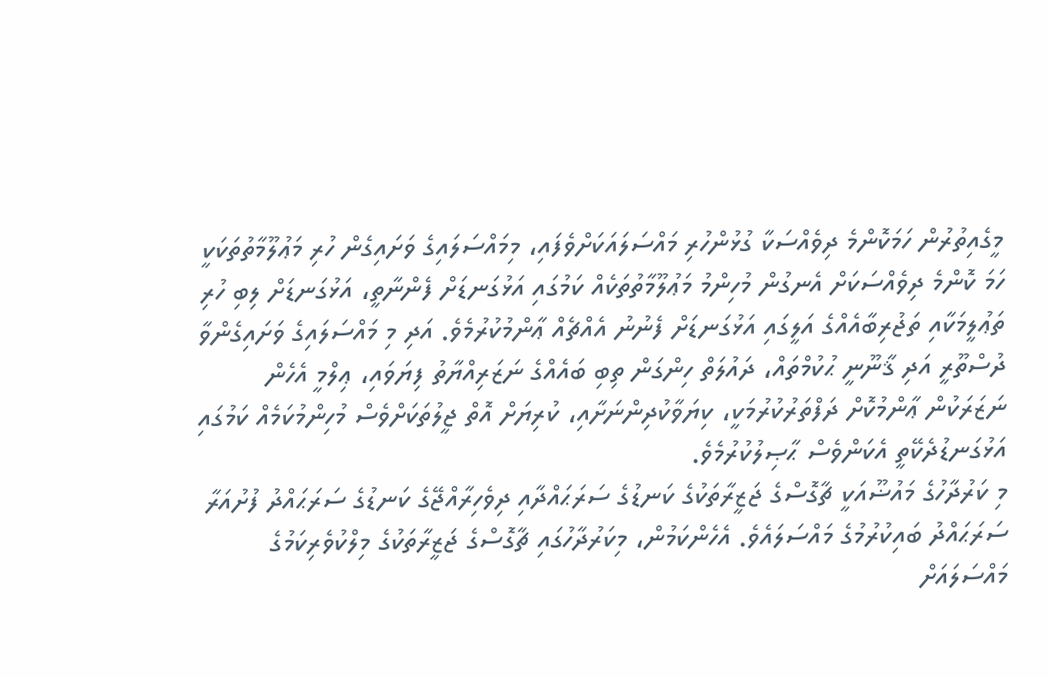މީގެއިތުރުން ހަމަކޮންމެ ދިވެއްސަކާ ގުޅުންހުރި މައްސަލައަކަށްވެފައި، މިމައްސަލައިގެ ވަށައިގެން ހުރި މަޢުލޫމާތުތަކަކީ ހަމަ ކޮންމެ ދިވެއްސަކަށް އެނގުން މުހިންމު މަޢުލޫމާތުތަކެއް ކަމުގައި އަޅުގަނޑަށް ފެންނާތީ، އަޅުގަނޑަށް ލިބި ހުރި ތަޢުލީމަކާއި ތަޖުރިބާއެއްގެ އަލީގައި އަޅުގަނޑަށް ފެނުނު އެއްޗެއް ޢާންމުކުރުމެވެ. އަދި މި މައްސަލައިގެ ވަށައިގެންވާ ދުސްތޫރީ އަދި ޤާނޫނީ ޙުކުމްތައް، ދައުލަތް ހިންގަން ތިބި ބައެއްގެ ނަޒަރިއްޔާތު ފިޔަވައި، ޢިލްމީ އެހެން ނަޒަރަކުން ޢާންމުކޮށް ދަފްތަރުކުރުމަކީ، ކިޔަވާކުދިންނަށާއި، ކުރިޔަށް އޮތް ޖީލުތަކަށްވެސް މުހިންމުކަމެއް ކަމުގައި އަޅުގަނޑުދެކޭތީ އެކަންވެސް ޙާޞިލުކުރުމެވެ.
މި ކަރުދާހުގެ މައުޟޫއަކީ ޗާގޮސްގެ ޖަޒީރާތަކުގެ ކަނޑުގެ ސަރަޙައްދާއި ދިވެހިރާއްޖޭގެ ކަނޑުގެ ސަރަޙައްދު ފުށުއަރާ ސަރަޙައްދު ބައިކުރުމުގެ މައްސަލައެވެ. އެހެންކަމުން، މިކަރުދާހުގައި ޗާގޮސްގެ ޖަޒީރާތަކުގެ މިލްކުވެރިކަމުގެ މައްސަލައަށް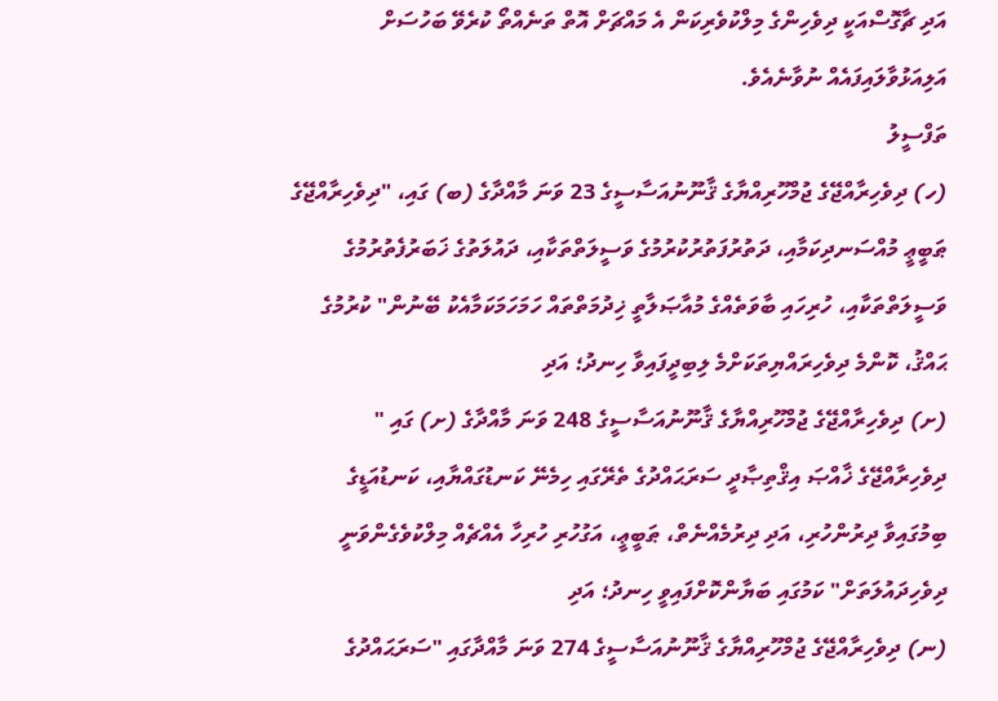އަދި ޗާގޮސްއަކީ ދިވެހިންގެ މިލްކުވެރިކަން އެ މައްޗަށް އޮތް ތަނެއްތޯ ކުރެވޭ ބަހުސަށް އަލިއަޅުވާލައިފައެއް ނުވާނެއެވެ.
ތަފްސީލު
(ހ) ދިވެހިރާއްޖޭގެ ޖުމްހޫރިއްޔާގެ ޤާނޫނުއަސާސީގެ 23 ވަނަ މާއްދާގެ (ބ) ގައި، "ދިވެހިރާއްޖޭގެ ޠަބީޢީ މުއްސަނދިކަމާއި، ދަތުރުފަތުރުކުރުމުގެ ވަސީލަތްތަކާއި، ދައުލަތުގެ ޚަބަރުފެތުރުމުގެ ވަސީލަތްތަކާއި، ހުރިހައި ބާވަތެއްގެ މުއާޞަލާތީ ޚިދުމަތްތައް ހަމަހަމަކަމާއެކު ބޭނުން" ކުރުމުގެ ޙައްޤު، ކޮންމެ ދިވެހިރައްޔިތަކަށްމެ ލިބިދީފައިވާ ހިނދު؛ އަދި
(ށ) ދިވެހިރާއްޖޭގެ ޖުމްހޫރިއްޔާގެ ޤާނޫނުއަސާސީގެ 248 ވަނަ މާއްދާގެ (ށ) ގައި " ދިވެހިރާއްޖޭގެ ޚާއްޞަ އިޤްތިޞާދީ ސަރަޙައްދުގެ ތެރޭގައި ހިމެނޭ ކަނޑުގައްޔާއި، ކަނޑުއަޑީގެ ބިމުގައިވާ ދިރުންހުރި، އަދި ދިރުމެއްނެތް، ޠަބީޢީ، އަގުހުރި ހުރިހާ އެއްޗެއް މިލްކުވެގެންވަނީ ދިވެހިދައުލަތަށް" ކަމުގައި ބަޔާންކޮށްފައިވީ ހިނދު؛ އަދި
(ނ) ދިވެހިރާއްޖޭގެ ޖުމްހޫރިއްޔާގެ ޤާނޫނުއަސާސީގެ 274 ވަނަ މާއްދާގައި "ސަރަޙައްދުގެ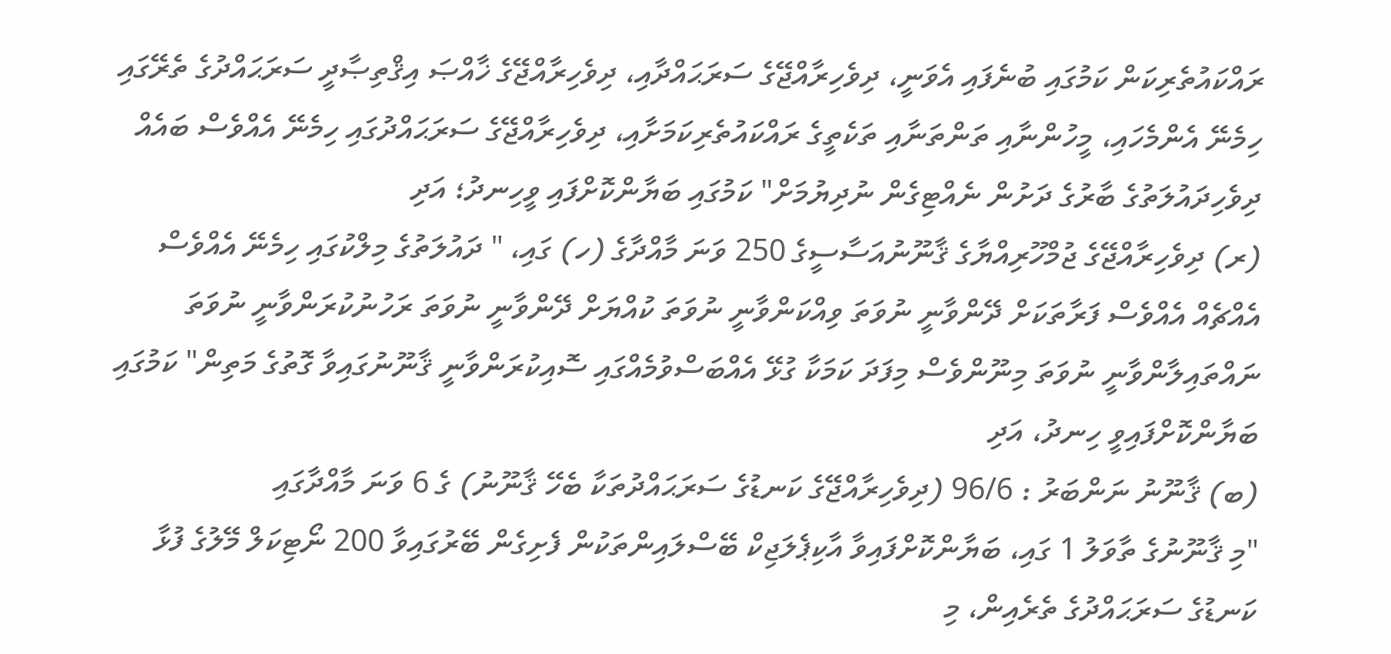ރައްކައުތެރިކަން ކަމުގައި ބުނެފައި އެވަނީ، ދިވެހިރާއްޖޭގެ ސަރަޙައްދާއި، ދިވެހިރާއްޖޭގެ ޚާއްޞަ އިޤްތިޞާދީ ސަރަޙައްދުގެ ތެރޭގައި ހިމެނޭ އެންމެހައި، މީހުންނާއި ތަންތަނާއި ތަކެތީގެ ރައްކައުތެރިކަމަށާއި، ދިވެހިރާއްޖޭގެ ސަރަޙައްދުގައި ހިމެނޭ އެއްވެސް ބައެއް ދިވެހިދައުލަތުގެ ބާރުގެ ދަށުން ނެއްޓިގެން ނުދިޔުމަށް" ކަމުގައި ބަޔާންކޮށްފައި ވީހިނދު؛ އަދި
(ރ) ދިވެހިރާއްޖޭގެ ޖުމްހޫރިއްޔާގެ ޤާނޫނުއަސާސީގެ 250 ވަނަ މާއްދާގެ (ހ) ގައި، " ދައުލަތުގެ މިލްކުގައި ހިމެނޭ އެއްވެސް އެއްޗެއް އެއްވެސް ފަރާތަކަށް ދޭންވާނީ ނުވަތަ ވިއްކަންވާނީ ނުވަތަ ކުއްޔަށް ދޭންވާނީ ނުވަތަ ރަހުނުކުރަންވާނީ ނުވަތަ ނައްތައިލާންވާނީ ނުވަތަ މިނޫންވެސް މިފަދަ ކަމަކާ ގުޅޭ އެއްބަސްވުމެއްގައި ސޮއިކުރަންވާނީ ޤާނޫނުގައިވާ ގޮތުގެ މަތިން" ކަމުގައި ބަޔާންކޮށްފައިވީ ހިނދު، އަދި
(ބ) ޤާނޫނު ނަންބަރު : 96/6 (ދިވެހިރާއްޖޭގެ ކަނޑުގެ ސަރަޙައްދުތަކާ ބެހޭ ޤާނޫނު) ގެ 6 ވަނަ މާއްދާގައި
"މި ޤާނޫނުގެ ތާވަލު 1 ގައި، ބަޔާންކޮށްފައިވާ އާކިޕެލަޖިކް ބޭސްލައިންތަކުން ފެށިގެން ބޭރުގައިވާ 200 ނޯޓިކަލް މޭލުގެ ފުޅާ ކަނޑުގެ ސަރަޙައްދުގެ ތެރެއިން، މި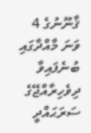ޤާނޫނުގެ 4 ވަނަ މާއްދާގައި ބުނެފައިވާ ދިވެހިރާއްޖޭގެ ސަރަޙައްދީ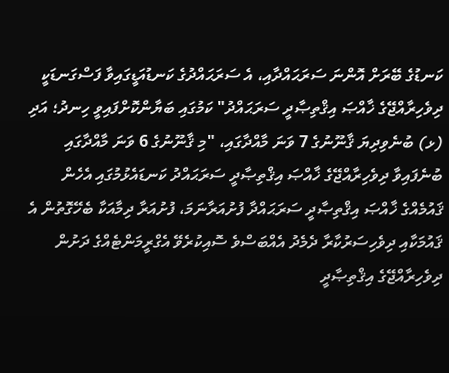ކަނޑުގެ ބޭރަށް އޮންނަ ސަރަޙައްދާއި، އެ ސަރަޙައްދުގެ ކަނޑުއަޑީގައިވާ ފަސްގަނޑަކީ ދިވެހިރާއްޖޭގެ ޚާއްޞަ އިޤްތިޞާދީ ސަރަޙައްދު" ކަމުގައި ބަޔާންކޮށްފައިވީ ހިނދު؛ އަދި
(ޅ) ބުނެވިދިޔަ ޤާނޫނުގެ 7 ވަނަ މާއްދާގައި، "މި ޤާނޫނުގެ 6 ވަނަ މާއްދާގައި ބުނެފައިވާ ދިވެހިރާއްޖޭގެ ޚާއްޞަ އިޤްތިޞާދީ ސަރަޙައްދު ކަނޑައެޅުމުގައި އެހެން ޤައުމެއްގެ ޚާއްޞަ އިޤްތިޞާދީ ސަރަޙައްދާ ފުށުއަރާނަމަ، ފުށުއަރާ ދިމާއަކާ ބެހޭގޮތުން އެ ޤައުމަކާއި ދިވެހިސަރުކާރާ ދެމެދު އެއްބަސްވެ ސޮއިކުރެވޭ އެގްރީމަންޓެއްގެ ދަށުން ދިވެހިރާއްޖޭގެ އިޤްތިޞާދީ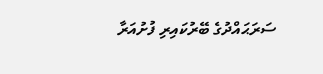ސަރަޙައްދުގެ ބޭރުކައިރި ފުށުއަރާ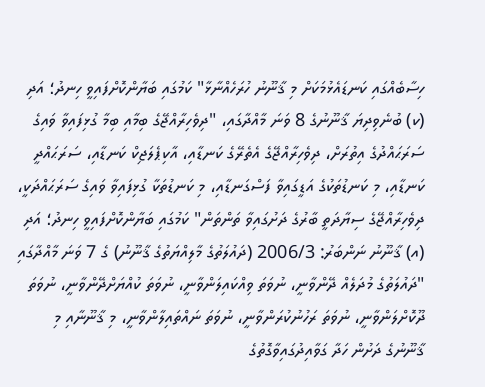ހިސާބެއްގައި ކަނޑައެޅުމަކަށް މި ޤާނޫނު ހުރަހެއްނާޅާ" ކަމުގައި ބަޔާންކޮށްފައިވީ ހިނދު؛ އަދި
(ކ) ބުނެވިދިޔަ ޤާނޫނުގެ 8 ވަނަ މާއްދާގައި، "ދިވެހިރާއްޖޭގެ ބިމާއި ބިމާ ގުޅިފައިވާ ވައިގެ ސަރަޙައްދުގެ އިތުރަށް، ދިވެހިރާއްޖޭގެ އެތެރޭގެ ކަނޑާއި، އާކިޕެލަޖިކް ކަނޑާއި، ސަރަޙައްދީ ކަނޑާއި، މި ކަނޑުތަކުގެ އަޑީގައިވާ ފަސްގަނޑާއި، މި ކަނޑުތަކާ ގުޅިފައިވާ ވައިގެ ސަރަޙައްދަކީ، ދިވެހިރާއްޖޭގެ ސިޔާދަތީ ބާރުގެ ދަށުގައިވާ ތަންތަން" ކަމުގައި ބަޔާންކޮށްފައިވީ ހިނދު؛ އަދި
(އ) ޤާނޫނު ނަންބަރު: 2006/3 (ދައުލަތުގެ މާލިއްޔަތުގެ ޤާނޫނު) ގެ 7 ވަނަ މާއްދާގައި "ދައުލަތުގެ މުދަލެއް ދޭންވާނީ، ނުވަތަ ވިއްކައިލަންވާނީ، ނުވަތަ ކުއްޔަށްދޭންވާނީ، ނުވަތަ ދޫކޮށްލަންވާނީ، ނުވަތަ ރަހުނުކުރަންވާނީ، ނުވަތަ ނައްތައިލާންވާނީ، މި ޤާނޫނާއި މި ޤާނޫނުގެ ދަށުން ހަދާ ގަވާއިދުގައިވާގޮތުގެ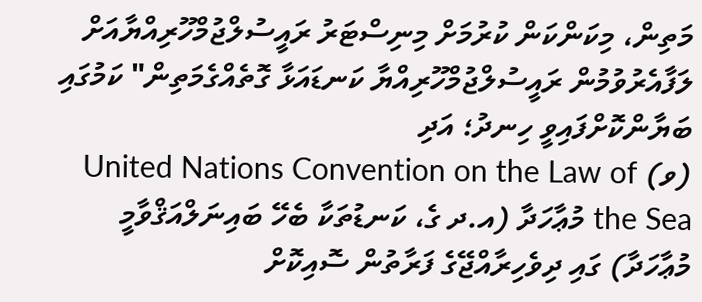މަތިން، މިކަންކަން ކުރުމަށް މިނިސްޓަރު ރައީސުލްޖުމްހޫރިއްޔާއަށް ލަފާއެރުވުމުން ރައީސުލްޖުމްހޫރިއްޔާ ކަނޑައަޅާ ގޮތެއްގެމަތިން" ކަމުގައި ބަޔާންކޮށްފައިވީ ހިނދު؛ އަދި
(ވ) United Nations Convention on the Law of the Sea މުޢާހަދާ (އ.ދ ގެ، ކަނޑުތަކާ ބެހޭ ބައިނަލްއަޤްވާމީ މުޢާހަދާ) ގައި ދިވެހިރާއްޖޭގެ ފަރާތުން ސޮއިކޮށް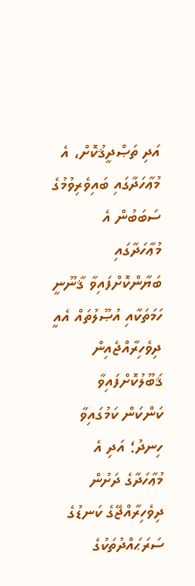އަދި ތަޞްދީޤުކޮށް، އެ މުޢާހަދާގައި ބައިވެރިވުމުގެ ސަބަބުން އެ މުޢާހަދާގައި ބަޔާންކޮށްފައިވާ ޤާނޫނީ ހަމަތަކާއި އުޞޫލުތައް އެއީ ދިވެހިރާއްޖެއިން ޤަބޫލުކޮށްފައިވާ ކަންކަން ކަމުގައިވާ ހިނދު؛ އަދި އެ މުޢާހަދާގެ ދަށުން ދިވެހިރާއްޖޭގެ ކަނޑުގެ ސަރަޙައްދުތަކުގެ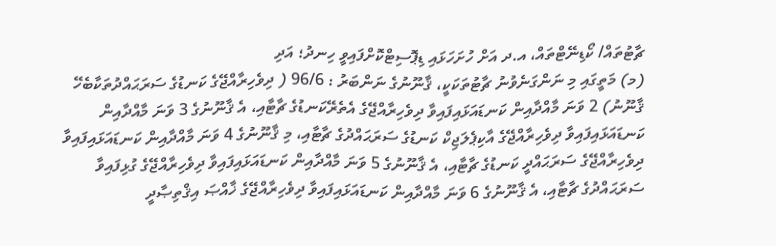ޗާޓުތައް/ ކޯޑިނޭޓްތައް، އ.ދ އަށް ހުށަހަޅައި ޑިޕޮސިޓްކޮށްފައިވީ ހިނދު؛ އަދި
(މ) މަތީގައި މި ނަންގަނެވުނު ޗާޓުތަކަކީ، ޤާނޫނުގެ ނަންބަރު : 96/6 ( ދިވެހިރާއްޖޭގެ ކަނޑުގެ ސަރަޙައްދުތަކާބެހޭ ޤާނޫނު) 2 ވަނަ މާއްދާއިން ކަނޑައަޅައިފައިވާ ދިވެހިރާއްޖޭގެ އެތެރޭކަނޑުގެ ޗާޓާއި، އެ ޤާނޫނުގެ 3 ވަނަ މާއްދާއިން ކަނޑައަޅައިފައިވާ ދިވެހިރާއްޖޭގެ އާކިޕެލަޖިކް ކަނޑުގެ ސަރަޙައްދުގެ ޗާޓާއި، މި ޤާނޫނުގެ 4 ވަނަ މާއްދާއިން ކަނޑައަޅައިފައިވާ ދިވެހިރާއްޖޭގެ ސަރަޙައްދީ ކަނޑުގެ ޗާޓާއި، އެ ޤާނޫނުގެ 5 ވަނަ މާއްދާއިން ކަނޑައަޅައިފައިވާ ދިވެހިރާއްޖޭގެ ގުޅިފައިވާ ސަރަޙައްދުގެ ޗާޓާއި، އެ ޤާނޫނުގެ 6 ވަނަ މާއްދާއިން ކަނޑައަޅައިފައިވާ ދިވެހިރާއްޖޭގެ ޚާއްޞަ އިޤްތިޞާދީ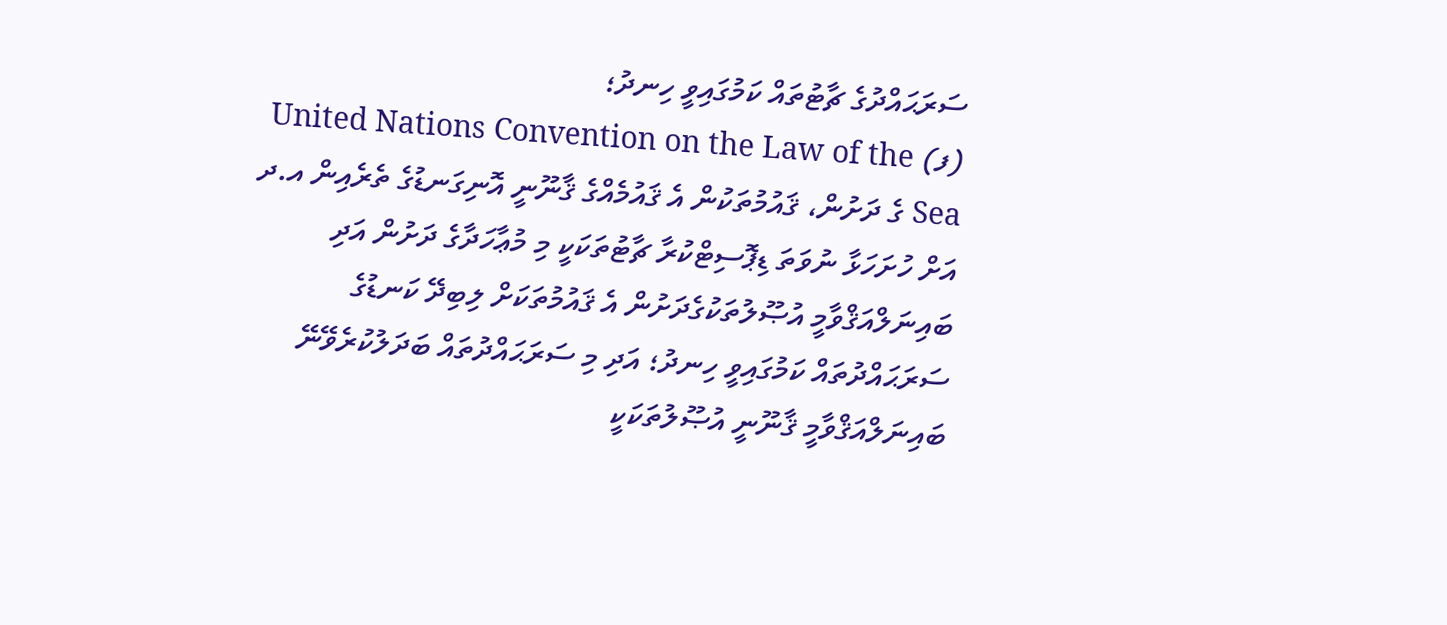ސަރަޙައްދުގެ ޗާޓުތައް ކަމުގައިވީ ހިނދު؛
(ފ) United Nations Convention on the Law of the Sea ގެ ދަށުން، ޤައުމުތަކުން އެ ޤައުމެއްގެ ޤާނޫނީ އޮނިގަނޑުގެ ތެރެއިން އ.ދ އަށް ހުށަހަޅާ ނުވަތަ ޑިޕޮސިޓްކުރާ ޗާޓުތަކަކީ މި މުޢާހަދާގެ ދަށުން އަދި ބައިނަލްއަޤްވާމީ އުޞޫލުތަކުގެދަށުން އެ ޤައުމުތަކަށް ލިބިދޭ ކަނޑުގެ ސަރަޙައްދުތައް ކަމުގައިވީ ހިނދު؛ އަދި މި ސަރަޙައްދުތައް ބަދަލުކުރެވޭނޭ ބައިނަލްއަޤްވާމީ ޤާނޫނީ އުޞޫލުތަކަކީ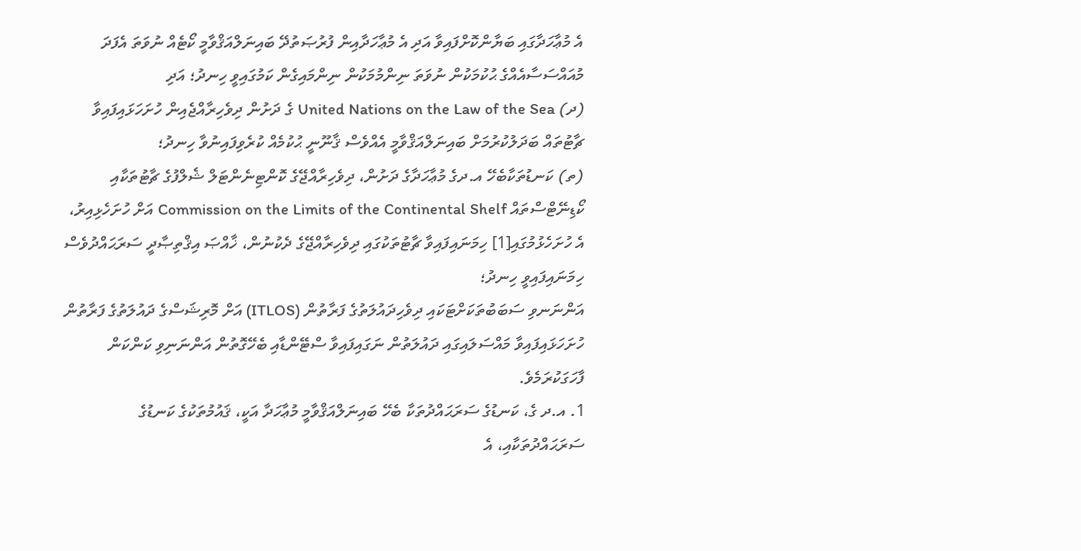އެ މުޢާހަދާގައި ބަޔާންކޮށްފައިވާ އަދި އެ މުޢާހަދާއިން ފުރުޞަތުދޭ ބައިނަލްއަޤްވާމީ ކޯޓެއް ނުވަތަ އެފަދަ މުއައްސަސާއެއްގެ ޙުކުމަކުން ނުވަތަ ނިންމުމަކުން ނިންމައިގެން ކަމުގައިވީ ހިނދު؛ އަދި
(ދ) United Nations on the Law of the Sea ގެ ދަށުން ދިވެހިރާއްޖެއިން ހުށަހަޅައިފައިވާ ޗާޓުތައް ބަދަލުކުރުމަށް ބައިނަލްއަޤްވާމީ އެއްވެސް ޤާނޫނީ ޙުކުމެއް ކުރެވިފައިނުވާ ހިނދު؛
(ތ) ކަނޑުތަކާބެހޭ އ.ދގެ މުޢާހަދާގެ ދަށުން، ދިވެހިރާއްޖޭގެ ކޮންޓިނެންޓަލް ޝެލްފުގެ ޗާޓުތަކާއި ކޯޑިނޭޓްސްތައް Commission on the Limits of the Continental Shelf އަށް ހުށަހެޅިއިރު، އެ ހުށަހެޅުމުގައި[1] ހިމަނައިފައިވާ ޗާޓުތަކުގައި ދިވެހިރާއްޖޭގެ ދެކުނުން، ޚާއްޞަ އިޤްތިޞާދީ ސަރަޙައްދުވެސް ހިމަނައިފައިވީ ހިނދު؛
އަންނަނވި ސަބަބުތަކަށްޓަކައި ދިވެހިދައުލަތުގެ ފަރާތުން (ITLOS) އަށް މޮރިޝަސްގެ ދައުލަތުގެ ފަރާތުން ހުށަހަޅައިފައިވާ މައްސަލައިގައި ދައުލަތުން ނަގައިފައިވާ ސްޓޭންޑާއި ބެހޭގޮތުން އަންނަނިވި ކަންކަން ފާހަގަކުރަމެވެ.
1. އ.ދ ގެ، ކަނޑުގެ ސަރަޙައްދުތަކާ ބެހޭ ބައިނަލްއަޤްވާމީ މުޢާހަދާ އަކީ، ޤައުމުތަކުގެ ކަނޑުގެ ސަރަޙައްދުތަކާއި، އެ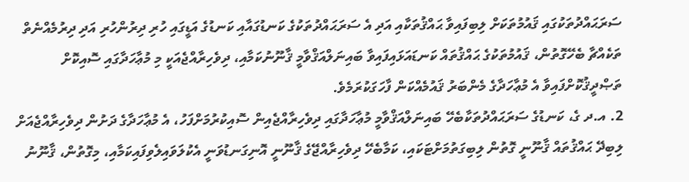ސަރަޙައްދުތަކުގައި ޤައުމުތަކަށް ލިބިފައިވާ ޙައްޤުތަކާއި އަދި އެ ސަރަޙައްދުތަކުގެ ކަނޑުގައާއި ކަނޑުގެ އަޑީގައި ހުރި ދިރުންހުރި އަދި ދިރުމެއްނެތް ތަކެއްޗާ ބެހޭގޮތުން، ޤައުމުތަކުގެ ޙައްޤުތައް ކަނޑައަޅައިފައިވާ ބައިނަލްއަޤްވާމީ ޤާނޫނުކަމާއި، ދިވެހިރާއްޖެއަކީ މި މުޢާހަދާގައި ސޮއިކޮށް ތަޞްދީޤުކޮށްފައިވާ އެ މުޢާހަދާގެ މެންބަރު ޤައުމެއްކަން ފާހަގަކުރަމެވެ.
2. އ.ދ ގެ، ކަނޑުގެ ސަރަޙައްދުތަކާބެހޭ ބައިނަލްއަޤްވާމީ މުޢާހަދާގައި ދިވެހިރާއްޖެއިން ސޮއިކުރުމަށްފަހު، އެ މުޢާހަދާގެ ދަށުން ދިވެހިރާއްޖެއަށް ލިބިދޭ ޙައްޤުތައް ޤާނޫނީ ގޮތުން ލިބިގަތުމަށްޓަކައި، ކަމާބެހޭ ދިވެހިރާއްޖޭގެ ޤާނޫނީ އޮނިގަނޑުވަނީ އެކުލަވައިލެވިފައިކަމާއި، މިގޮތުން، ޤާނޫނު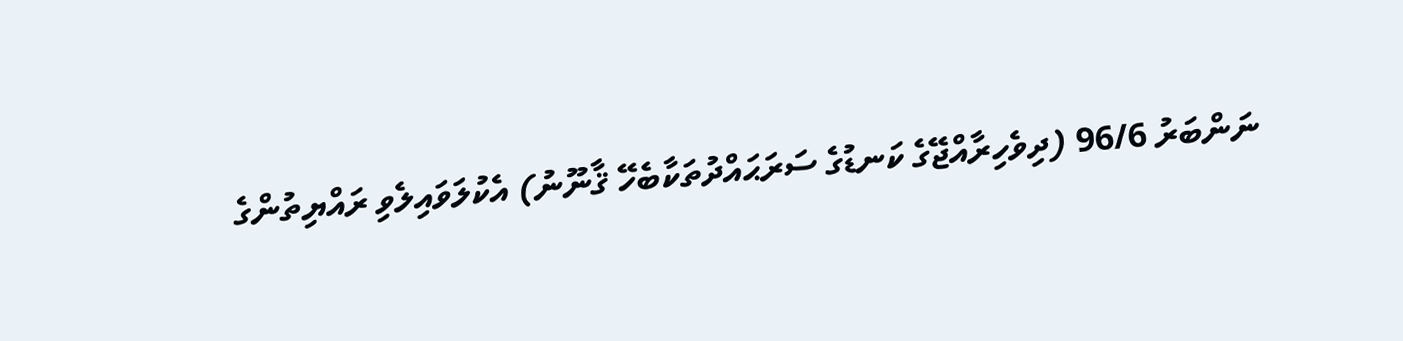ނަންބަރު 96/6 (ދިވެހިރާއްޖޭގެ ކަނޑުގެ ސަރަޙައްދުތަކާބެހޭ ޤާނޫނު) އެކުލަވައިލެވި ރައްޔިތުންގެ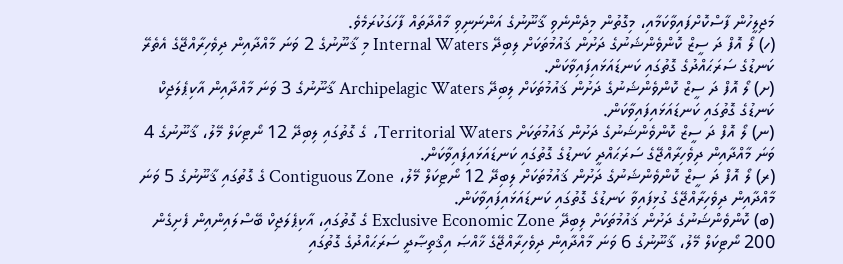މަޖިލީހުން ފާސްކޮށްފައިވާކަމާއި، މިގޮތުން މިދެންނެވި ޤާނޫނުގެ އަންނަނިވި މާއްދާތައް ފާހަގަކުރަމެވެ.
(ހ) ލޯ އޮފް ދަ ސީޒް ކޮންވެންޝަނުގެ ދަށުން ޤައުމުތަކަށް ލިބިދޭ Internal Waters މި ޤާނޫނުގެ 2 ވަނަ މާއްދާއިން ދިވެހިރާއްޖޭގެ އެތެރޭ ކަނޑުގެ ސަރަޙައްދުގެ ގޮތުގައި ކަނޑައަޅައިފައިވާކަން.
(ށ) ލޯ އޮފް ދަ ސީޒް ކޮންވެންޝަނުގެ ދަށުން ޤައުމުތަކަށް ލިބިދޭ Archipelagic Waters ޤާނޫނުގެ 3 ވަނަ މާއްދާއިން އާކިޕެލަޖިކް ކަނޑުގެ ގޮތުގައި ކަނޑައަޅައިފައިވާކަން.
(ނ) ލޯ އޮފް ދަ ސީޒް ކޮންވެންޝަނުގެ ދަށުން ޤައުމުތަކަށް Territorial Waters، ގެ ގޮތުގައި ލިބިދޭ 12 ނޯޓިކަލް މޭލު، ޤާނޫނުގެ 4 ވަނަ މާއްދާއިން ދިވެހިރާއްޖޭގެ ސަރަޙައްދީ ކަނޑުގެ ގޮތުގައި ކަނޑައަޅައިފައިވާކަން.
(ރ) ލޯ އޮފް ދަ ސީޒް ކޮންވެންޝަނުގެ ދަށުން ޤައުމުތަކަށް ލިބިދޭ 12 ނޯޓިކަލް މޭލު، Contiguous Zone ގެ ގޮތުގައި ޤާނޫނުގެ 5 ވަނަ މާއްދާއިން ދިވެހިރާއްޖޭގެ ގުޅިފައިވާ ކަނޑުގެ ގޮތުގައި ކަނޑައަޅައިފައިވާކަން.
(ބ) ކޮންވެންޝަނުގެ ދަށުން ޤައުމުތަކަށް ލިބިދޭ Exclusive Economic Zone ގެ ގޮތުގައި، އާކިޕެލަޖިކް ބޭސްލައިންއިން ފެށިގެން 200 ނޯޓިކަލް މޭލު، ޤާނޫނުގެ 6 ވަނަ މާއްދާއިން ދިވެހިރާއްޖޭގެ ޚާއްޞަ އިޤްތިޞާދީ ސަރަޙައްދުގެ ގޮތުގައި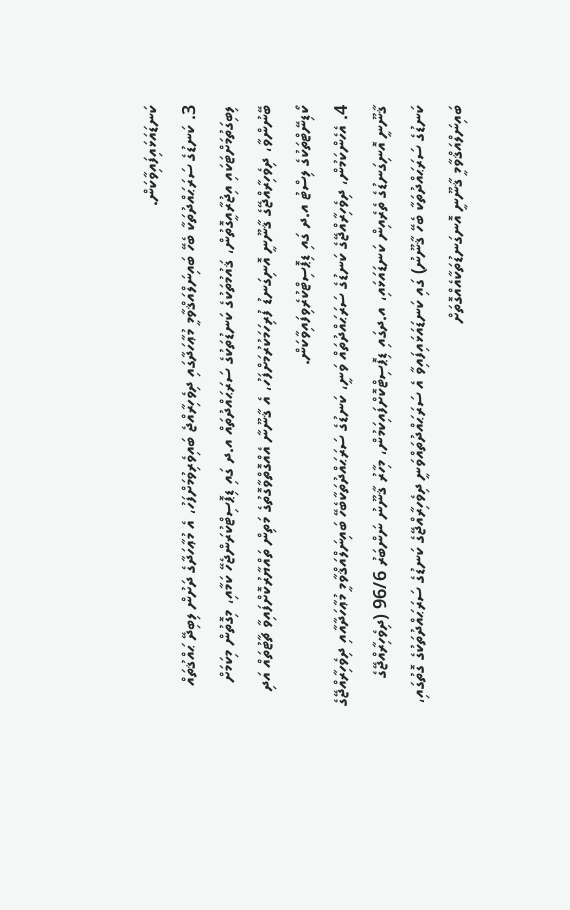ކަނޑައަޅައިފައިވާކަން.
3. ކަނޑުގެ ސަރަޙައްދުތަކާ ބެހޭ ބައިނަލްއަޤްވާމީ މުޢާހަދާގައި ދިވެހިރާއްޖެ ބައިވެރިވުމަށްފަހު، އެ މުޢާހަދާގެ ދަށުން ލިބިދޭ ޙައްޤުތައް ލިބިގަތުމަށްޓަކައި އިޖުރާއީގޮތުން، ޤައުމުތަކުގެ ކަނޑުތަކުގެ ސަރަޙައްދުތައް އ.ދ ގައި ޑިޕޮސިޓްކުރަންޖެހޭ ކަމާއި، މިގޮތުން މިކަމަށް ބޭނުންވާ، ދިވެހިރާއްޖޭގެ ޤާނޫނީ އޮނިގަނޑު ފުރިހަމަކުރުމަށްފަހު، އެ ޤާނޫނާ އެއްގޮތްވާގޮތުގެ މަތިން ތައްޔާރުކޮށްފައިވާ ޗާޓުތައް އަދި ކޯޑިނޭޓްތަކުގެ ލިސްޓު އ.ދ ގައި ޑިޕޮސިޓްކުރެވިފައިވާކަން.
4. އެހެންކަމުން، ދިވެހިރާއްޖޭގެ ކަނޑުގެ ސަރަޙައްދުތައް ވަނީ، ކަނޑުގެ ސަރަޙައްދުތަކާބެހޭ ބައިނަލްއަޤްވާމީ މުޢާހަދާއާއި ދިވެހިރާއްޖޭގެ ޤާނޫނީ އޮނިގަނޑުގެ ތެރެއިން ކަނޑައަޅައި، އ.ދގައި ޑިޕޮސިޓްކޮށްފައިކަމުން، މިހާރު ޤާނޫނު ނަންބަރު 96/6 (ދިވެހިރާއްޖޭގެ ކަނޑުގެ ސަރަޙައްދުތަކާ ބެހޭ ޤާނޫނު) ގައި ކަނޑައަޅައިފައިވާ އެ ސަރަޙައްދުތައްވަނީ ދިވެހިރާއްޖޭގެ ކަނޑުގެ ސަރަޙައްދުތަކުގެ ގޮތުގައި، ބައިނަލްއަޤްވާމީ ޤާނޫނީ އޮނގަނޑުތަކާއެއްގޮތަށް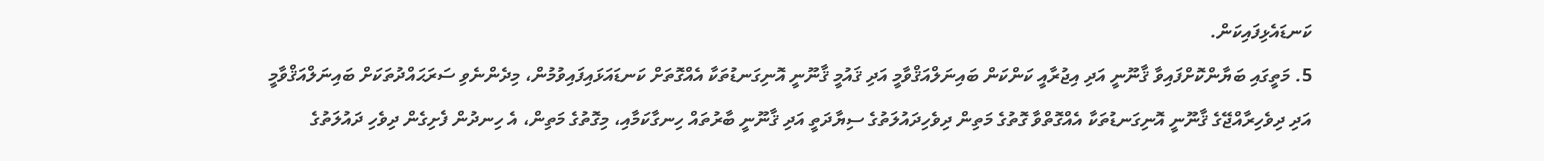ކަނޑައެޅިފައިކަން.
5. މަތީގައި ބަޔާންކޮށްފައިވާ ޤާނޫނީ އަދި އިޖުރާއީ ކަންކަން ބައިނަލްއަޤްވާމީ އަދި ޤައުމީ ޤާނޫނީ އޮނިގަނޑުތަކާ އެއްގޮތަށް ކަނޑައަޅައިފައިވުމުން، މިދެންނެވި ސަރަޙައްދުތަކަށް ބައިނަލްއަޤްވާމީ އަދި ދިވެހިރާއްޖޭގެ ޤާނޫނީ އޮނިގަނޑުތަކާ އެއްގޮތްވާ ގޮތުގެ މަތިން ދިވެހިދައުލަތުގެ ސިޔާދަތީ އަދި ޤާނޫނީ ބާރުތައް ހިނގާކަމާއި، މިގޮތުގެ މަތިން، އެ ހިނދުން ފެށިގެން ދިވެހި ދައުލަތުގެ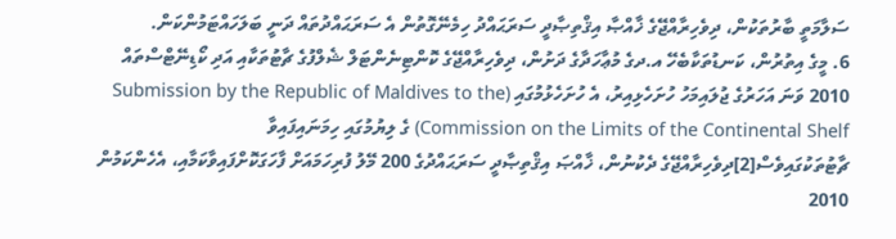ސަލާމަތީ ބާރުތަކުން، ދިވެހިރާއްޖޭގެ ޚާއްޞާ އިޤްތިޞާދީ ސަރަޙައްދު ހިމެނޭގޮތުން އެ ސަރަޙައްދުތައް ދަނީ ބަލަހައްޓަމުންކަން.
6. މީގެ އިތުރުން، ކަނޑުތަކާބެހޭ އ.ދގެ މުޢާހަދާގެ ދަށުން، ދިވެހިރާއްޖޭގެ ކޮންޓިނެންޓަލް ޝެލްފުގެ ޗާޓުތަކާއި އަދި ކޯޑިނޭޓްސްތައް 2010 ވަނަ އަހަރުގެ ޖުލައިމަހު ހުށަހެޅިއިރު، އެ ހުށަހެޅުމުގައި (Submission by the Republic of Maldives to the Commission on the Limits of the Continental Shelf) ގެ ލިޔުމުގައި ހިމަނައިފައިވާ ޗާޓުތަކުގައިވެސް[2]ދިވެހިރާއްޖޭގެ ދެކުނުން، ޚާއްޞަ އިޤްތިޞާދީ ސަރަޙައްދުގެ 200 މޭލު ފުރިހަމައަށް ފާހަގަކޮށްފައިވާކަމާއި، އެހެންކަމުން 2010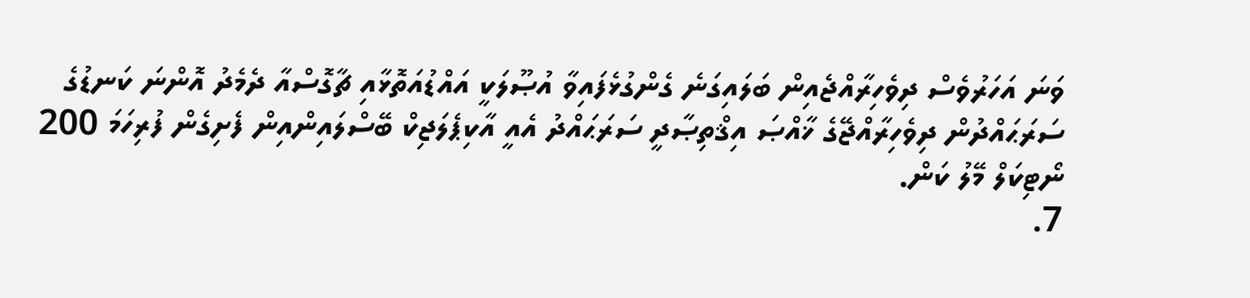ވަނަ އަހަރުވެސް ދިވެހިރާއްޖެއިން ބަލައިގަނެ ގެންގުޅެފައިވާ އުޞޫލަކީ އައްޑުއަތޮޅާއި ޗާގޮސްއާ ދެމެދު އޮންނަ ކަނޑުގެ ސަރަޙައްދުން ދިވެހިރާއްޖޭގެ ޚާއްޞަ އިޤްތިޞާދީ ސަރަޙައްދު އެއީ އާކިޕެލަޖިކް ބޭސްލައިންއިން ފެށިގެން ފުރިހަމަ 200 ނޯޓިކަލް މޭލު ކަން.
7.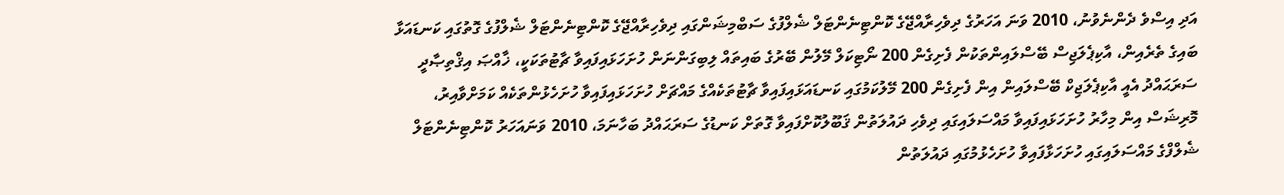އަދި އިސްވެ ދެންނެވުނު، 2010 ވަނަ އަހަރުގެ ދިވެހިރާއްޖޭގެ ކޮންޓިނެންޓަލް ޝެލްފުގެ ސަބްމިޝަންގައި ދިވެހިރާއްޖޭގެ ކޮންޓިނެންޓަލް ޝެލްފުގެ ގޮތުގައި ކަނޑައަޅާ ބައިގެ ތެރެއިން، އާކިޕެލަޖިސް ބޭސްލައިންތަކުން ފެށިގެން 200 ނޯޓިކަލް މޭލުން ބޭރުގެ ބައިތައް ލިބިގަންނަން ހުށަހަޅައިފައިވާ ޗާޓުތަކަކީ، ޚާއްޞަ އިޤްތިޞާދީ ސަރަޙައްދު އެއީ އާކިޕެލަޖިކް ބޭސްލައިން އިން ފެށިގެން 200 މޭލުކަމުގައި ކަނޑައަޅައިފައިވާ ޗާޓުތަކެއްގެ މައްޗަށް ހުށަހަޅައިފައިވާ ހުށަހެޅުންތަކެއް ކަމަށްވާއިރު، މޮރިޝަސް އިން މިހާރު ހުށަހަޅައިފައިވާ މައްސަލައިގައި ދިވެހި ދައުލަތުން ޤަބޫލުކޮށްފައިވާ ގޮތަށް ކަނޑުގެ ސަރަޙައްދު ބަހާނަމަ، 2010 ވަނައަހަރު ކޮންޓިނެންޓަލް ޝެލްފްގެ މައްސަލައިގައި ހުށަހަޅާފައިވާ ހުށަހެޅުމުގައި ދައުލަތުން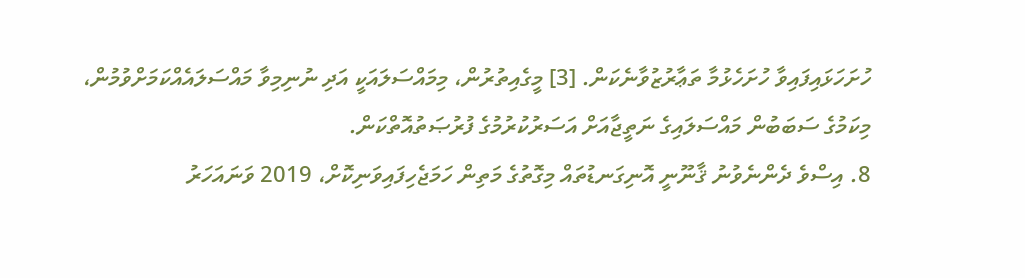ހުށަހަޅައިފައިވާ ހުށަހެޅުމާ ތަޢާރުޒުވާނެކަން. [3] މީގެއިތުރުން، މިމައްސަލައަކީ އަދި ނުނިމިވާ މައްސަލައެއްކަމަށްވުމުން، މިކަމުގެ ސަބަބުން މައްސަލައިގެ ނަތީޖާއަށް އަސަރުކުރުމުގެ ފުރުޞަތުއޮތްކަން.
8. އިސްވެ ދެންނެވުނު ޤާނޫނީ އޮނިގަނޑުތައް މިގޮތުގެ މަތިން ހަމަޖެހިފައިވަނިކޮށް، 2019 ވަނައަހަރު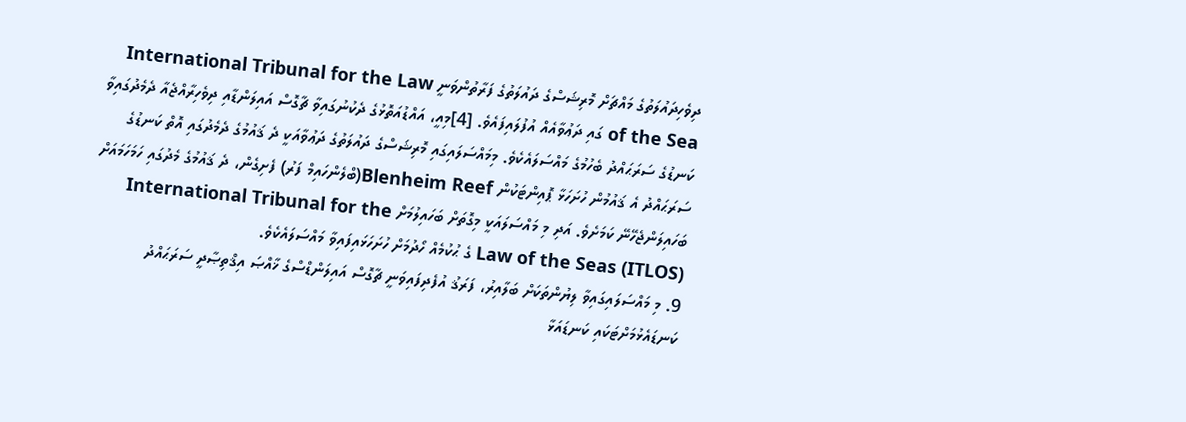ދިވެހިދައުލަތުގެ މައްޗަށް މޮރިޝަސްގެ ދައުލަތުގެ ފަރާތުންވަނީ International Tribunal for the Law of the Sea ގައި ދަޢުވާއެއް އުފުލައިފައެވެ. [4]މިއީ، އައްޑުއަތޮޅުގެ ދެކުނުގައިވާ ޗާގޮސް އައިލަންޑާއި ދިވެހިރާއްޖެއާ ދެމެދުގައިވާ ކަނޑުގެ ސަރަޙައްދު ބެހުމުގެ މައްސަލައެކެވެ. މިމައްސަލައިގައި މޮރިޝަސްގެ ދައުލަތުގެ ދަޢުވާއަކީ ދެ ޤައުމުގެ ދެމެދުގައި އޮތް ކަނޑުގެ ސަރަޙައްދު އެ ޤައުމުން ހުށަހަޅާ ޕޮއިންޓަކުން Blenheim Reef(ބްލެންހައިމް ފަރު) ފެށިގެން، ދެ ޤައުމުގެ މެދުގައި ހަމަހަމައަށް ބަހައިލަންޖެހޭނޭ ކަމަށެވެ. އަދި މި މައްސަލައަކީ މިގޮތަށް ބަހައިލުމަށް International Tribunal for the Law of the Seas (ITLOS) ގެ ޙުކުމެއް ހޯދުމަށް ހުށަހަޅައިފައިވާ މައްސަލައެކެވެ.
9. މި މައްސަލައިގައިވާ ލިޔުންތަކަށް ބަލާއިރު، ފަރަޤު އުފެދިފައިވަނީ ޗާގޮސް އައިލަންޑްސްގެ ޚާއްޞަ އިޤްތިޞާދީ ސަރަޙައްދު ކަނޑައެޅުމަށްޓަކައި ކަނޑައަޅާ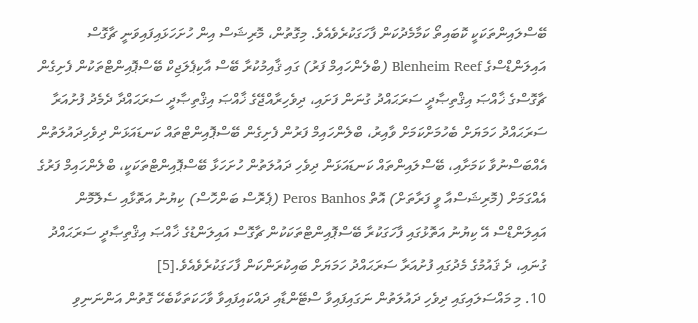ބޭސްލައިންތަކަކީ ކޮބައިތޯ ކަމާމެދުކަން ފާހަގަކުރެވެއެވެ. މިގޮތުން، މޮރިޝަސް އިން ހުށަހަޅައިފައިވަނީ ޗާގޮސް އައިލަންޑްސްގެ Blenheim Reef (ބްލެންހައިމް ފަރު) ގައި ޤާއިމުކުރާ ބޭސް އާކިޕެލަޖިކް ބޭސްޕޮއިންޓްތަކުން ފެށިގެން ޗާގޮސްގެ ޚާއްޞަ އިޤްތިޞާދީ ސަރަޙައްދު ގުނަން ފަށައި، ދިވެހިރާއްޖޭގެ ޚާއްޞަ އިޤްތިޞާދީ ސަރަޙައްދާ ދެމެދު ފުށުއަރާ ސަރަޙައްދު ހަމަޔަށް ބެހުމަށްކަމަށް ވާއިރު، ބްލެންހައިމް ފަރުން ފެށިގެން ބޭސްޕޮއިންޓްތައް ކަނޑައަޅަން ދިވެހިދައުލަތުން އެއްބަސްނުވާ ކަމަށާއި، ބޭސްލައިންތައް ކަނޑައަޅަން ދިވެހި ދައުލަތުން ހުށަހަޅާ ބޭސްޕޮއިންޓްތަކަކީ، ބްލެންހައިމް ފަރުގެ އެއްގަމަށް (މޮރިޝަސްއާ ވީ ފަރާތަށް) އޮތް Peros Banhos (ޕެރޮސް ބަންހޮސް) ކިޔުނު އަތޮޅާއި ސެލޮމޮން އައިލަންޑްސް އޭ ކިޔުނު އަތޮޅުގައި ފާހަގަކުރާ ބޭސްޕޮއިންޓްތަކަކުން ޗާގޮސް އައިލަންޑުގެ ޚާއްޞަ އިޤްތިޞާދީ ސަރަޙައްދު ގުނައި، ދެ ޤައުމުގެ މެދުގައި ފުށުއަރާ ސަރަޙައްދު ހަމަޔަށް ބައިކުރަންކަން ފާހަގަކުރެވެއެވެ.[5]
10. މި މައްސަލައިގައި ދިވެހި ދައުލަތުން ނަގައިފައިވާ ސްޓޭންޑާއި ދައްކައިފައިވާ ވާހަކަތަކާބެހޭ ގޮތުން އަންނަނިވި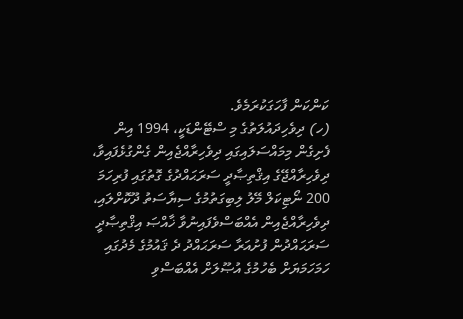ކަންކަން ފާހަގަކުރަމެވެ.
(ހ) ދިވެހިދައުލަތުގެ މި ސްޓޭންޑަކީ، 1994 އިން ފެށިގެން މިމައްސަލައިގައި ދިވެހިރާއްޖެއިން ގެންގުޅެފައިވާ، ދިވެހިރާއްޖޭގެ އިޤްތިޞާދީ ސަރަޙައްދުގެ ގޮތުގައި ފުރިހަމަ 200 ނޯޓިކަލް މޭލު ލިބިގަތުމުގެ ސިޔާސަތު ދޫކޮށްލައި، ދިވެހިރާއްޖެއިން އެއްބަސްވެފައިނުވާ ޚާއްޞަ އިޤްތިޞާދީ ސަރަޙައްދުން ފުށުއަރާ ސަރަޙައްދު ދެ ޤައުމުގެ މެދުގައި ހަމަހަމަޔަށް ބެހުމުގެ އުޞޫލަށް އެއްބަސްވި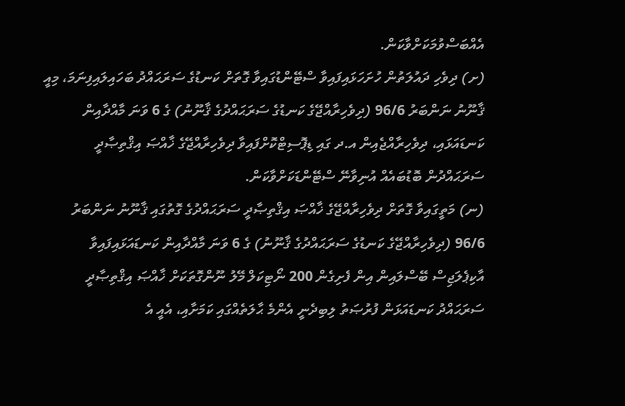އެއްބަސްވުމަކަށްވާކަން.
(ށ) ދިވެހި ދައުލަތުން ހުށަހަޅައިފައިވާ ސްޓޭންޑުގައިވާ ގޮތަށް ކަނޑުގެ ސަރަޙައްދު ބަހައިލައިފިނަމަ، މިއީ ޤާނޫނު ނަންބަރު 96/6 (ދިވެހިރާއްޖޭގެ ކަނޑުގެ ސަރަޙައްދުގެ ޤާނޫނު) ގެ 6 ވަނަ މާއްދާއިން ކަނޑައަޅައި، ދިވެހިރާއްޖެއިން އ.ދ ގައި ޑިޕޮސިޓްކޮށްފައިވާ ދިވެހިރާއްޖޭގެ ޚާއްޞަ އިޤްތިޞާދީ ސަރަޙައްދުން ބޮޑުބައެއް އުނިވާނޭ ސްޓޭންޑަކަށްވާކަން.
(ނ) މަތީގައިވާ ގޮތަށް ދިވެހިރާއްޖޭގެ ޚާއްޞަ އިޤްތިޞާދީ ސަރަޙައްދުގެ ގޮތުގައި ޤާނޫނު ނަންބަރު 96/6 (ދިވެހިރާއްޖޭގެ ކަނޑުގެ ސަރަޙައްދުގެ ޤާނޫނު) ގެ 6 ވަނަ މާއްދާއިން ކަނޑައަޅައިފައިވާ އާކިޕެލަޖިސް ބޭސްލައިން އިން ފެށިގެން 200 ނޯޓިކަލް މޭލު ނޫންގޮތަކަށް ޚާއްޞަ އިޤްތިޞާދީ ސަރަޙައްދު ކަނޑައަޅަން ފުރުޞަތު ލިބިދެނީ އެންމެ ޙާލަތެއްގައި ކަމަށާއި، އެއީ އެ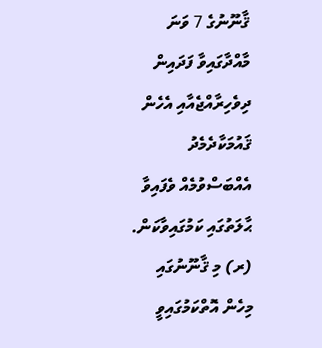ޤާނޫނުގެ 7 ވަނަ މާއްދާގައިވާ ފަދައިން ދިވެހިރާއްޖެއާއި އެހެން ޤައުމަކާދެމެދު އެއްބަސްވުމެއް ވެފައިވާ ޙާލަތުގައި ކަމުގައިވާކަން.
(ރ) މި ޤާނޫނުގައި މިހެން އޮތްކަމުގައިވީ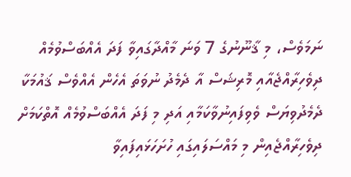ނަމަވެސް، މި ޤާނޫނުގެ 7 ވަނަ މާއްދާގައިވާ ފަދަ އެއްބަސްވުމެއް ދިވެހިރާއްޖެއާއި މޮރިޝަސް އާ ދެމެދު ނުވަތަ އެހެން އެއްވެސް ޤައުމަކާ ދެމެދުވިޔަސް ވެވިފައިނުވާކަމާއި އަދި މި ފަދަ އެއްބަސްވުމެއް އޮތްކަމަށް ދިވެހިރާއްޖެއިން މި މައްސަލައިގައި ހުށަހަޅައިފައިވާ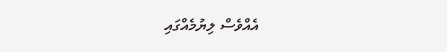އެއްވެސް ލިޔުމެއްގައި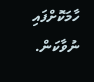ހާމަކޮށްފައި ނުވާކަން.